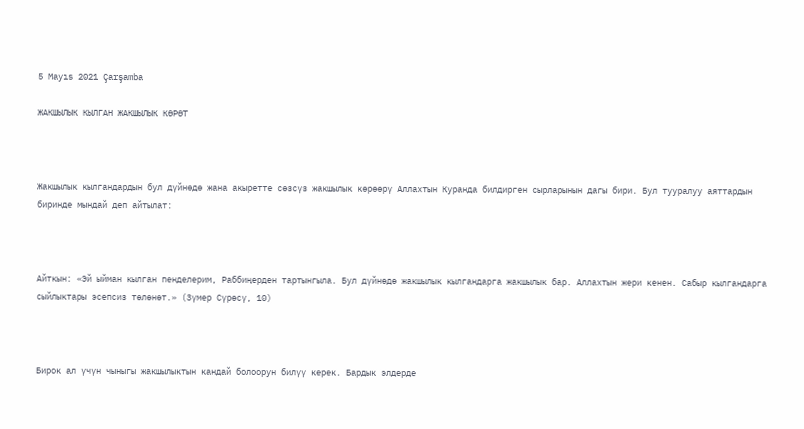5 Mayıs 2021 Çarşamba

ЖАКШЫЛЫК КЫЛГАН ЖАКШЫЛЫК КӨРӨТ



Жакшылык кылгандардын бул дүйнөдө жана акыретте сөзсүз жакшылык көрөөрү Аллахтын Куранда билдирген сырларынын дагы бири. Бул тууралуу аяттардын биринде мындай деп айтылат:



Айткын: «Эй ыйман кылган пенделерим, Раббиңерден тартынгыла. Бул дүйнөдө жакшылык кылгандарга жакшылык бар. Аллахтын жери кенен. Сабыр кылгандарга сыйлыктары эсепсиз төлөнөт.» (Зүмер Сүрөсү, 10)



Бирок ал үчүн чыныгы жакшылыктын кандай болоорун билүү керек. Бардык элдерде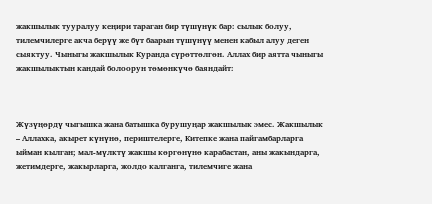жакшылык тууралуу кеңири тараган бир түшүнүк бар: сылык болуу, тилемчилерге акча берүү же бүт баарын түшүнүү менен кабыл алуу деген сыяктуу. Чыныгы жакшылык Куранда сүрөттөлгөн. Аллах бир аятта чыныгы жакшылыктын кандай болоорун төмөнкүчө баяндайт:



Жүзүңөрдү чыгышка жана батышка бурушуңар жакшылык эмес. Жакшылык – Аллахка, акырет күнүнө, периштелерге, Китепке жана пайгамбарларга ыйман кылган; мал-мүлктү жакшы көргөнүнө карабастан, аны жакындарга, жетимдерге, жакырларга, жолдо калганга, тилемчиге жана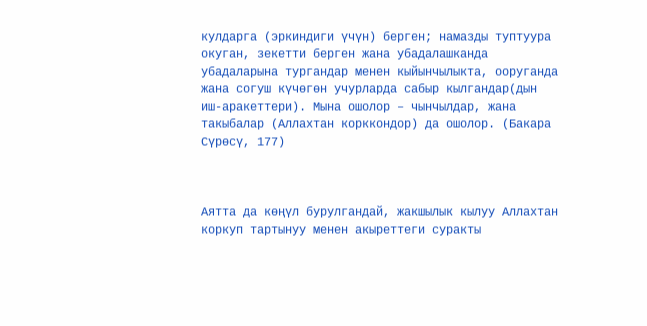кулдарга (эркиндиги үчүн) берген; намазды туптуура окуган, зекетти берген жана убадалашканда убадаларына тургандар менен кыйынчылыкта, ооруганда жана согуш күчөгөн учурларда сабыр кылгандар(дын иш-аракеттери). Мына ошолор – чынчылдар, жана такыбалар (Аллахтан корккондор) да ошолор. (Бакара Сүрөсү, 177)



Аятта да көңүл бурулгандай, жакшылык кылуу Аллахтан коркуп тартынуу менен акыреттеги суракты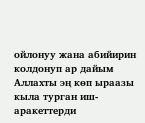ойлонуу жана абийирин колдонуп ар дайым Аллахты эң көп ыраазы кыла турган иш-аракеттерди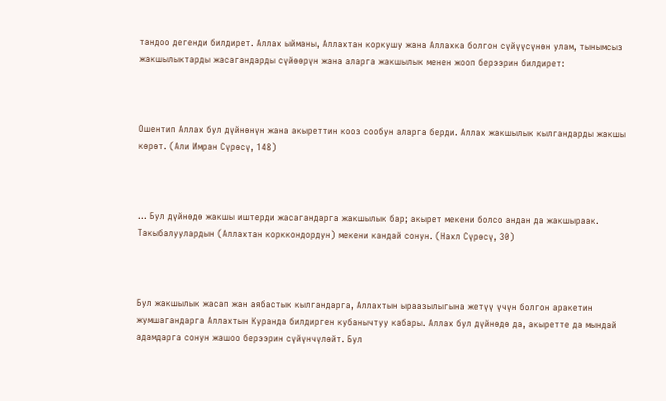тандоо дегенди билдирет. Аллах ыйманы, Аллахтан коркушу жана Аллахка болгон сүйүүсүнөн улам, тынымсыз жакшылыктарды жасагандарды сүйөөрүн жана аларга жакшылык менен жооп берээрин билдирет:



Ошентип Аллах бул дүйнөнүн жана акыреттин кооз сообун аларга берди. Аллах жакшылык кылгандарды жакшы көрөт. (Али Имран Сүрөсү, 148)



... Бул дүйнөдө жакшы иштерди жасагандарга жакшылык бар; акырет мекени болсо андан да жакшыраак. Такыбалуулардын (Аллахтан корккондордун) мекени кандай сонун. (Нахл Сүрөсү, 30)



Бул жакшылык жасап жан аябастык кылгандарга, Аллахтын ыраазылыгына жетүү үчүн болгон аракетин жумшагандарга Аллахтын Куранда билдирген кубанычтуу кабары. Аллах бул дүйнөдө да, акыретте да мындай адамдарга сонун жашоо берээрин сүйүнчүлөйт. Бул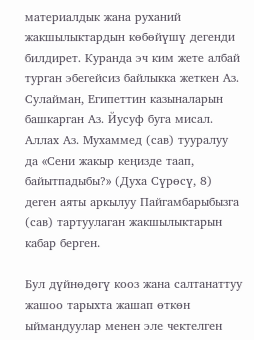материалдык жана руханий жакшылыктардын көбөйүшү дегенди билдирет. Куранда эч ким жете албай турган эбегейсиз байлыкка жеткен Аз. Сулайман, Египеттин казыналарын башкарган Аз. Йусуф буга мисал. Аллах Аз. Мухаммед (сав) тууралуу да «Сени жакыр кеңизде таап, байытпадыбы?» (Духа Сүрөсү, 8) деген аяты аркылуу Пайгамбарыбызга (сав) тартуулаган жакшылыктарын кабар берген.

Бул дүйнөдөгү кооз жана салтанаттуу жашоо тарыхта жашап өткөн ыймандуулар менен эле чектелген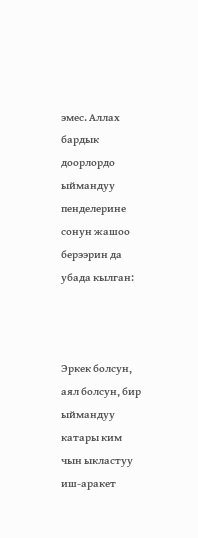эмес. Аллах бардык доорлордо ыймандуу пенделерине сонун жашоо берээрин да убада кылган:



Эркек болсун, аял болсун, бир ыймандуу катары ким чын ыкластуу иш-аракет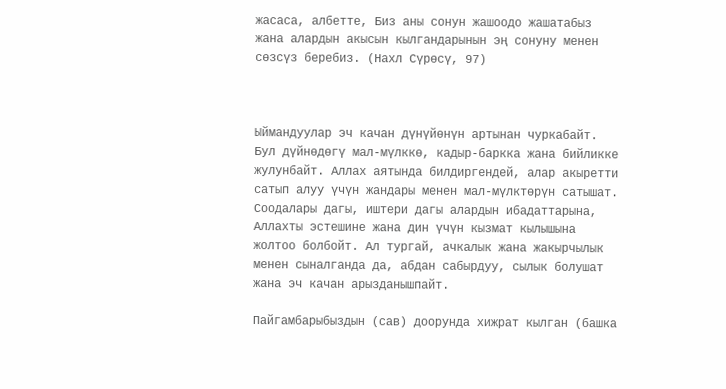жасаса, албетте, Биз аны сонун жашоодо жашатабыз жана алардын акысын кылгандарынын эң сонуну менен сөзсүз беребиз. (Нахл Сүрөсү, 97)



Ыймандуулар эч качан дүнүйөнүн артынан чуркабайт. Бул дүйнөдөгү мал-мүлккө, кадыр-баркка жана бийликке жулунбайт. Аллах аятында билдиргендей, алар акыретти сатып алуу үчүн жандары менен мал-мүлктөрүн сатышат. Соодалары дагы, иштери дагы алардын ибадаттарына, Аллахты эстешине жана дин үчүн кызмат кылышына жолтоо болбойт. Ал тургай, ачкалык жана жакырчылык менен сыналганда да, абдан сабырдуу, сылык болушат жана эч качан арызданышпайт.

Пайгамбарыбыздын (сав) доорунда хижрат кылган (башка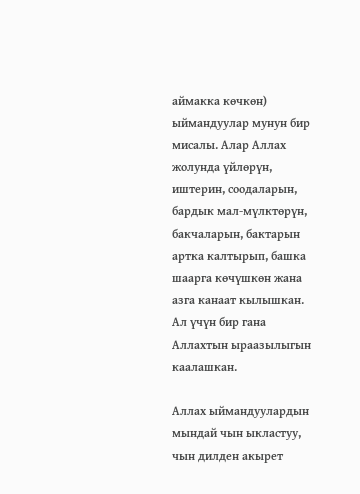аймакка көчкөн) ыймандуулар мунун бир мисалы. Алар Аллах жолунда үйлөрүн, иштерин, соодаларын, бардык мал-мүлктөрүн, бакчаларын, бактарын артка калтырып, башка шаарга көчүшкөн жана азга канаат кылышкан. Ал үчүн бир гана Аллахтын ыраазылыгын каалашкан.

Аллах ыймандуулардын мындай чын ыкластуу, чын дилден акырет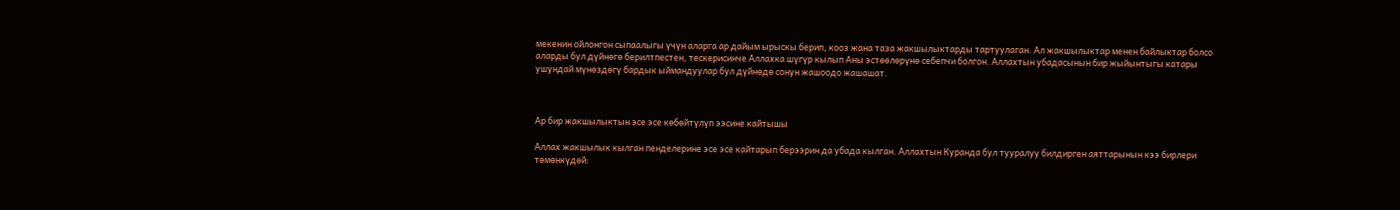мекенин ойлонгон сыпаалыгы үчүн аларга ар дайым ырыскы берип, кооз жана таза жакшылыктарды тартуулаган. Ал жакшылыктар менен байлыктар болсо аларды бул дүйнөгө берилтпестен, тескерисинче Аллахка шүгүр кылып Аны эстөөлөрүнө себепчи болгон. Аллахтын убадасынын бир жыйынтыгы катары ушундай мүнөздөгү бардык ыймандуулар бул дүйнөдө сонун жашоодо жашашат.



Ар бир жакшылыктын эсе эсе көбөйтүлүп ээсине кайтышы

Аллах жакшылык кылган пенделерине эсе эсе кайтарып берээрин да убада кылган. Аллахтын Куранда бул тууралуу билдирген аяттарынын кээ бирлери төмөнкүдөй: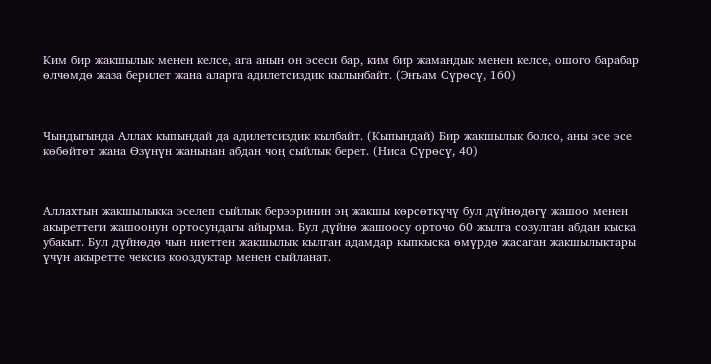Ким бир жакшылык менен келсе, ага анын он эсеси бар, ким бир жамандык менен келсе, ошого барабар өлчөмдө жаза берилет жана аларга адилетсиздик кылынбайт. (Энъам Сүрөсү, 160)



Чындыгында Аллах кыпындай да адилетсиздик кылбайт. (Кыпындай) Бир жакшылык болсо, аны эсе эсе көбөйтөт жана Өзүнүн жанынан абдан чоң сыйлык берет. (Ниса Сүрөсү, 40)



Аллахтын жакшылыкка эселеп сыйлык берээринин эң жакшы көрсөткүчү бул дүйнөдөгү жашоо менен акыреттеги жашоонун ортосундагы айырма. Бул дүйнө жашоосу орточо 60 жылга созулган абдан кыска убакыт. Бул дүйнөдө чын ниеттен жакшылык кылган адамдар кыпкыска өмүрдө жасаган жакшылыктары үчүн акыретте чексиз кооздуктар менен сыйланат.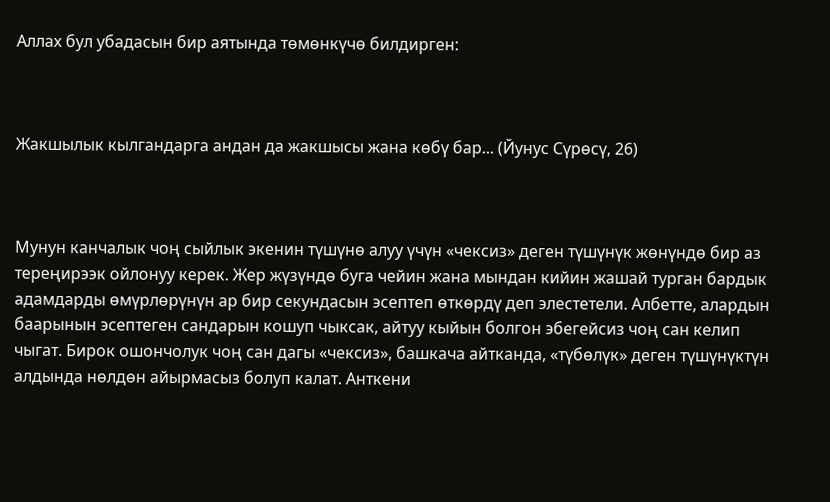Аллах бул убадасын бир аятында төмөнкүчө билдирген:



Жакшылык кылгандарга андан да жакшысы жана көбү бар... (Йунус Сүрөсү, 26)



Мунун канчалык чоң сыйлык экенин түшүнө алуу үчүн «чексиз» деген түшүнүк жөнүндө бир аз тереңирээк ойлонуу керек. Жер жүзүндө буга чейин жана мындан кийин жашай турган бардык адамдарды өмүрлөрүнүн ар бир секундасын эсептеп өткөрдү деп элестетели. Албетте, алардын баарынын эсептеген сандарын кошуп чыксак, айтуу кыйын болгон эбегейсиз чоң сан келип чыгат. Бирок ошончолук чоң сан дагы «чексиз», башкача айтканда, «түбөлүк» деген түшүнүктүн алдында нөлдөн айырмасыз болуп калат. Анткени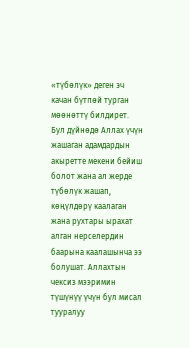«түбөлүк» деген эч качан бүтпөй турган мөөнөттү билдирет. Бул дүйнөдө Аллах үчүн жашаган адамдардын акыретте мекени бейиш болот жана ал жерде түбөлүк жашап, көңүлдөрү каалаган жана рухтары ырахат алган нерселердин баарына каалашынча ээ болушат. Аллахтын чексиз мээримин түшүнүү үчүн бул мисал тууралуу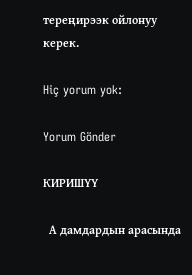тереңирээк ойлонуу керек.

Hiç yorum yok:

Yorum Gönder

КИРИШҮҮ

  А дамдардын арасында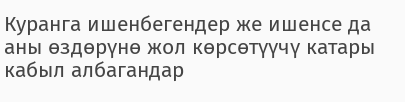Куранга ишенбегендер же ишенсе да аны өздөрүнө жол көрсөтүүчү катары кабыл албагандар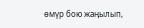өмүр бою жаңылып,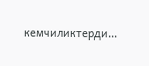кемчиликтерди...